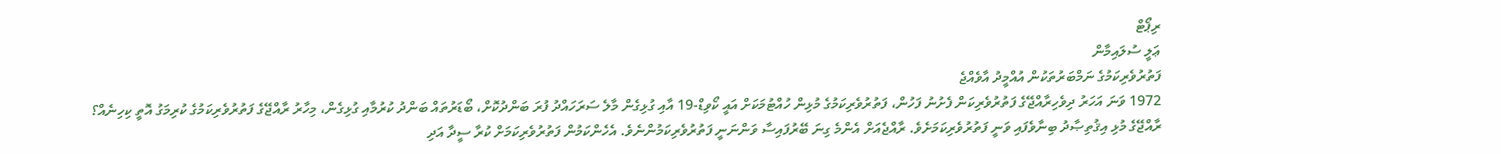ރިޕޯޓް
ޢަލީ ސުލައިމާން
ފަތުރުވެރިކަމުގެ ނަމްބަރުތަކުން އުއްމީދު އާވެއްޖެ
1972 ވަނަ އަހަރު ދިވެހިރާއްޖޭގެ ފަތުރުވެރިކަން ފެށުނު ފަހުން، ފަތުރުވެރިކަމުގެ މުޅިން ހުއްޓުމަކަށް އައީ ކޯވިޑް-19 އާއި ގުޅިގެން މާލެ ސަރަހައްދު ފުރަ ބަންދުކޮށް، ބޯޑަރުތައް ބަންދު ކުރުމާއި ގުޅިގެން، މިހާރު ރާއްޖޭގެ ފަތުރުވެރިކަމުގެ ކުރިމަގު އޮތީ ކިހިނެއް؟
ރާއްޖޭގެ މުޅި އިޤުތިޞާދު ބިނާވެފައި ވަނީ ފަތުރުވެރިކަމަށެވެ. ރާއްޖެއަށް އެންމެ ގިނަ ބޭރުފައިސާ ވަންނަނީ ފަތުރުވެރިކަމުންނެވެ. އެހެންކަމުން ފަތުރުވެރިކަމަށް ކުރާ ސީދާ އަދި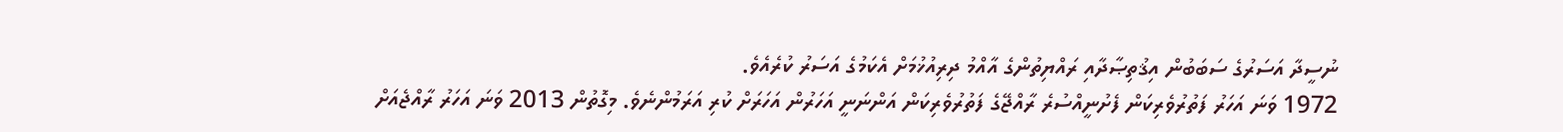ނުސީދާ އަސަރުގެ ސަބަބުން އިޤުތިޞާދާއި ރައްޔިތުންގެ އާއްމު ދިރިއުޚުމަށް އެކަމުގެ އަސަރު ކުރެއެވެ.
1972 ވަނަ އަހަރު ފަތުރުވެރިކަން ފެށުނީއްސުރެ ރާއްޖޭގެ ފަތުރުވެރިކަން އަންނަނީ އަހަރުން އަހަރަށް ކުރި އަރަމުންނެވެ. މިގޮތުން 2013 ވަނަ އަހަރު ރާއްޖެއަށް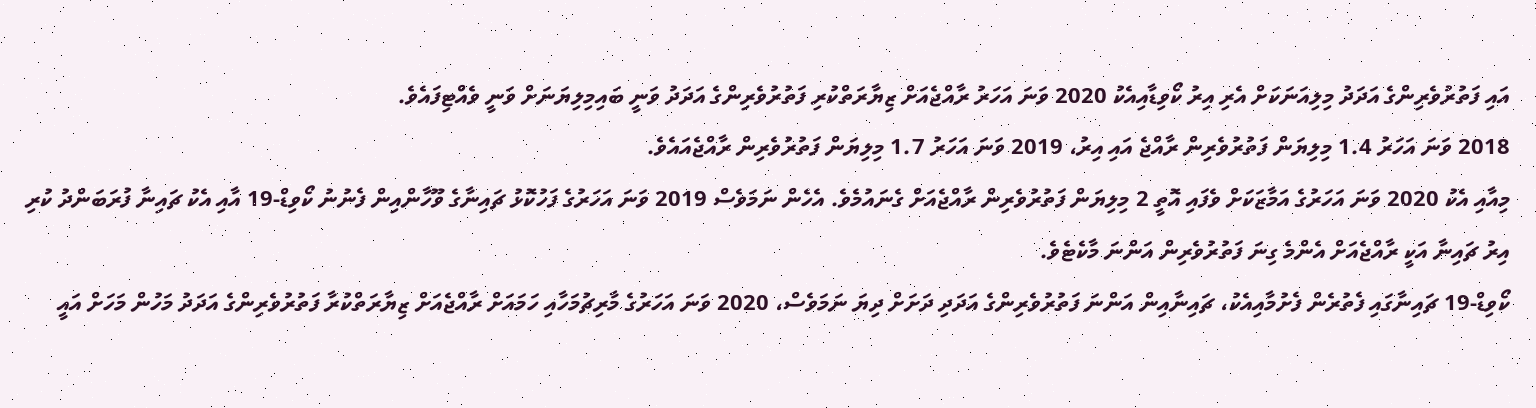އައި ފަތުރުވެރިންގެ އަދަދު މިލިއަނަކަށް އެރި އިރު ކޯވިޑާއިއެކު 2020 ވަނަ އަހަރު ރާއްޖެއަށް ޒިޔާރަތްކުރި ފަތުރުވެރިންގެ އަދަދު ވަނީ ބައިމިލިޔަނަށް ވަނީ ވެއްޓިފައެވެ.
2018 ވަނަ އަހަރު 1.4 މިލިޔަން ފަތުރުވެރިން ރާއްޖެ އައި އިރު، 2019 ވަނަ އަހަރު 1.7 މިލިޔަން ފަތުރުވެރިން ރާއްޖެއައެވެ.
މިއާއި އެކު 2020 ވަނަ އަހަރުގެ އަމާޒަކަށް ވެފައި އޮތީ 2 މިލިޔަން ފަތުރުވެރިން ރާއްޖެއަށް ގެނައުމެވެ. އެހެން ނަމަވެސް 2019 ވަނަ އަހަރުގެ ފަހުކޮޅު ޗައިނާގެ ވޫހާންއިން ފެނުނު ކޯވިޑް-19 އާއި އެކު ޗައިނާ ފުރަބަންދު ކުރި އިރު ޗައިނާ އަކީ ރާއްޖެއަށް އެންމެ ގިނަ ފަތުރުވެރިން އަންނަ މާކެޓެވެ.
ކޯވިޑް-19 ޗައިނާގައި ފެތުރެން ފެށުމާއިއެކު، ޗައިނާއިން އަންނަ ފަތުރުވެރިންގެ އަދަދި ދަށަށް ދިޔަ ނަމަވެސް، 2020 ވަނަ އަހަރުގެ މާރިޗުމަހާއި ހަމައަށް ރާއްޖެއަށް ޒިޔާރަތްކުރާ ފަތުރުވެރިންގެ އަދަދު މަހުން މަހަށް އައީ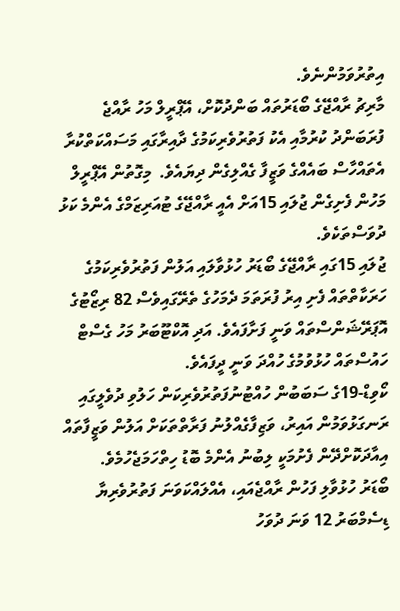އިތުރުވަމުންނެވެ.
މާރިޗު ރާއްޖޭގެ ބޯޑަރުތައް ބަންދުކޮށް، އޭޕްރީލް މަހު ރާއްޖެ ފުރަބަންދު ކުރުމާއި އެކު ފަތުރުވެރިކަމުގެ ދާއިރާގައި މަސައްކަތްކުރާ އެތައްހާސް ބައެއްގެ ވަޒީފާ ގެއްލިގެން ދިޔައެވެ.  މިގޮތުން އޭޕްރީލް މަހުން ފެށިގެން ޖުލައި 15އަށް އެއީ ރާއްޖޭގެ ޓުއަރިޒަމްގެ އެންމެ ކަޅު ދުވަސްތަކެވެ.
ޖުލައި 15ގައި ރާއްޖޭގެ ބޯޑަރު ހުޅުވާލައި އަލުން ފަތުރުވެރިކަމުގެ ހަރަކާތްތައް ފެށި އިރު ފުރަތަމަ ދެމަހުގެ ތެރޭގައިވެސް 82 ރިޒޯޓުގެ އޮޕަރޭޝަންސްތައް ވަނީ ފަށާފައެވެ. އަދި އޮކްޓޫބަރު މަހު ގެސްޓް ހައުސްތައް ހުޅުވުމުގެ ހުއްދަ ވަނީ ދީފައެވެ.
ކޯވިޑް-19ގެ ސަބަބުން ހުއްޓުނުފަތުރުވެރިކަން ހަލުވި ދުވެލީގައި ރަނގަޅުވަމުން އައިރު، ވަޒިފާގެއްލުނު ފަރާތްތަކަށް އަލުން ވަޒީފާތައް އިއާދަކޮށްދޭން ފެށުމަކީ ލިބުނު އެންމެ ބޮޑު ހިތްހަމަޖެހުމެވެ.
ބޯޑަރު ހުޅުވާލި ފަހުން ރާއްޖެއައި، އެއްލައްކަވަނަ ފަތުރުވެރިޔާ ޑިސެމްބަރު 12 ވަނަ ދުވަހު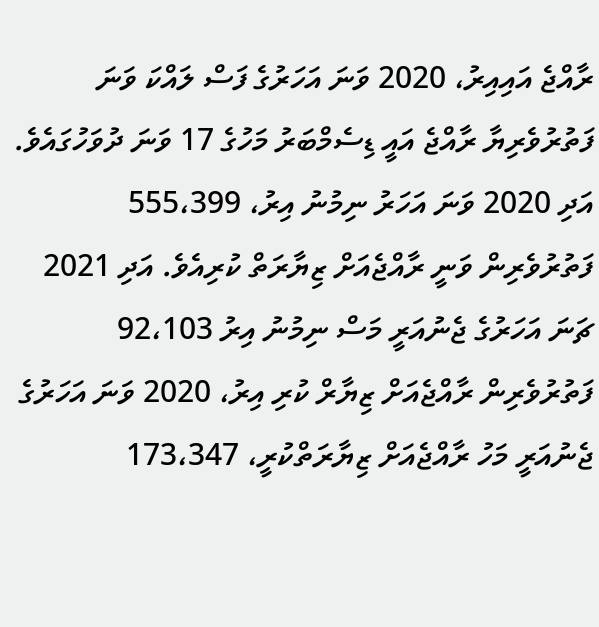ރާއްޖެ އައިއިރު، 2020 ވަނަ އަހަރުގެ ފަސް ލައްކަ ވަނަ ފަތުރުވެރިޔާ ރާއްޖެ އައީ ޑިސެމްބަރު މަހުގެ 17 ވަނަ ދުވަހުގައެވެ. އަދި 2020 ވަނަ އަހަރު ނިމުނު އިރު، 555،399 ފަތުރުވެރިން ވަނީ ރާއްޖެއަށް ޒިޔާރަތް ކުރިއެވެ. އަދި 2021 ޗަނަ އަހަރުގެ ޖެނުއަރީ މަސް ނިމުނު އިރު 92،103 ފަތުރުވެރިން ރާއްޖެއަށް ޒިޔާރް ކުރި އިރު، 2020 ވަނަ އަހަރުގެ ޖެނުއަރީ މަހު ރާއްޖެއަށް ޒިޔާރަތްކުރީ، 173،347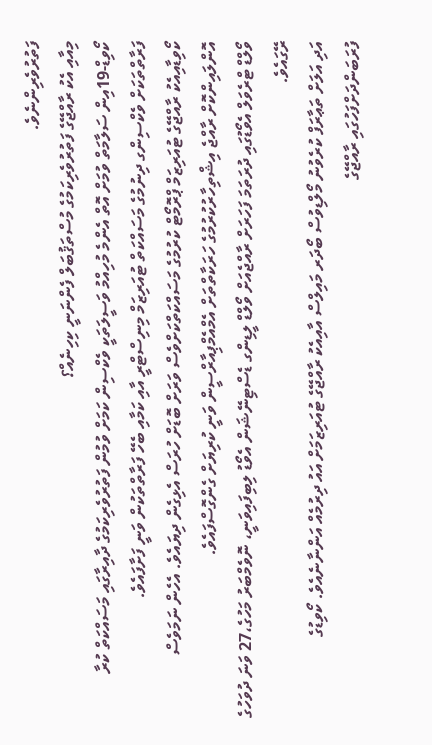ފަތުރުވެރިންނެވެ.
މިއާއި އެކު ރާއްޖޭގެ ފަތުރުވެރިކަމުގެ މުސްތަޤުބަލް ފެންނަނީ ކިހިނެއް؟
ކޯވިޑް-19އިން ސަލާމަތް ވުމަށް އޮތް އެންމެ މުހިއްމު ވަސީލަތަކީ ވެކްސިން ކަމަށް ވުމުން ފަތުރުވެރިކަމުގެ ދާއިރާގައި މަސައްކަތް ކުރާ ފަރާތްތަކަށް ވެކްސިންގ ދިނުމުގެ މަސައްކަތް ޓުއަރިޒަމް މިނިސްޓްރީ އާއި ކަމާއި ބެހޭ ފަރާތްތަކުން ވަނީ ފަށާފައެވެ.
ކޯވިޑާއިއެކު ރާއްޖޭގެ ޓުއަރިޒަމް ޕްރޮމޯޓް ކުރުމުގެ މަސައްކަތްކަށްވެސް ވަރަށް ބޮޑަށް ހުރަސް އެޅިގެން ދިޔައެވެ. އެހެން ނަމަވެސް އޮންލައިންކޮށް ރާއްޖެ އިޝްތިހާރުކުރުމުގެ ހަރަކާތްތަށް އެމްއެމްޕިއާރްސީން ވަނީ ކުރިޔަށް ގެންގޮސްފައެވެ.
ވޯލްޑް ޓްރެވަލް އެވޯޑުގައި ދުރަތަމަ ފަހަރަށް ރާއްޖެއަށް ވޯލްޑް ލީޑިންގ ޑެސްޓިނޭޝަން އެވޯޑު ލިބިފައިވަނީ، ނޮވެމްބަރު މަހުގެ،27 ވަނަ ދުވަހުގެ ރޭގައެވެ.
އަދި އަލަށް ތަޢާރަފް ކުރެވުނު މޯލްޑިވުސް ބޯދަރ މައިލްސް އާއިއެކު ރާއްޖޭގެ ޓުއަރިޒަމަށް އައު ދިރުމެއް އަންނާނެއެވެ. ކޯވިޑުގެ ފުރަބަންދަށްފަހުގައި ރާއްޖޭގެ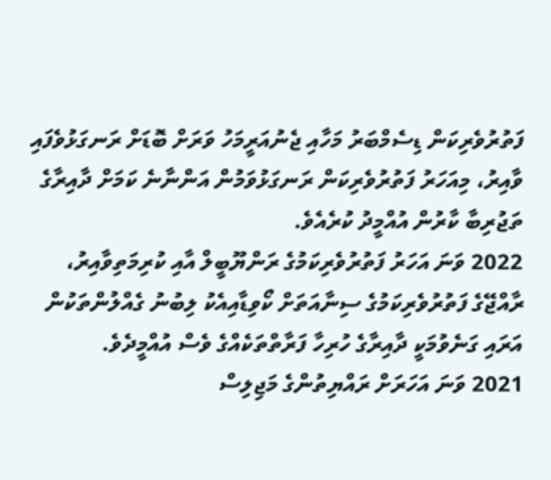ފަތުރުވެރިކަން ޑިސެމްބަރު މަހާއި ޖެނުއަރީމަހު ވަރަށް ބޮޑަށް ރަނގަޅުވެފައި ވާއިރު، މިއަހަރު ފަތުރުވެރިކަން ރަނގަޅުވަމުން އަންނާނެ ކަމަށް ދާއިރާގެ ތަޖުރިބާ ކާރުން އުއްމީދު ކުރެއެވެ.
2022 ވަނަ އަހަރު ފަތުރުވެރިކަމުގެ ރަންޔޫބީލް އާއި ކުރިމަތިވާއިރު، ރާއްޖޭގެ ފަތުރުވެރިކަމުގެ ސިނާއަތަށް ކޯވިޑާއިއެކު ލިބުނު ގެއްލުންތަކުން އަރައި ގަނެވުމަކީ ދާއިރާގެ ހުރިހާ ފަރާތްތަކެއްގެ ވެސް އުއްމީދެވެ.
2021 ވަނަ އަހަރަށް ރައްޔިތުންގެ މަޖިލިސް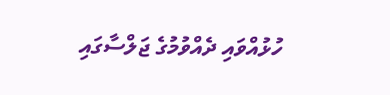ހުޅުއްވައި ދެއްވުމުގެ ޖަލްސާގައި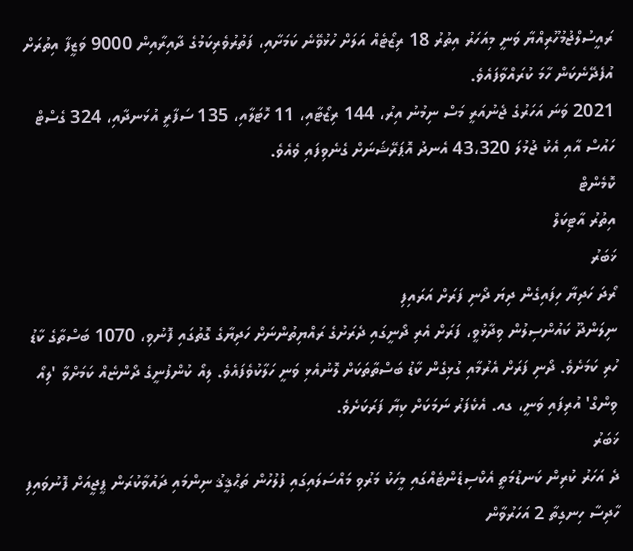ރައީސުލްޖުމުހޫރިއްޔާ ވަނީ މިއަހަރު އިތުރު 18 ރިޒޯޓެއް އަލަށް ހުޅުވޭނެ ކަމަށާއި، ފަތުރުވެރިކަމުގެ ދާއިރާއިން 9000 ވަޒީފާ އިތުރަށް އުފެދޭނެކަން ހާމަ ކުރައްވާފައެވެ.
2021 ވަނަ އަހަރުގެ ޖެނުއަރީ މަސް ނިމުނު އިރު، 144 ރިޒޯޓާއި، 11 ހޮޓަލާއި، 135 ސަފާރީ އުޅަނދާއި، 324 ގެސްޓް ހައުސް އާއި އެކު ޖުމުލަ 43،320 އެނދު އޮޕަރޭޝަނަށް ގެނެވިފައި ވެއެވެ.
ކޮމެންޓް
އިތުރު އާޓިކަލް
ޚަބަރު
ރޯދަ ހަދިޔާ ހިފައިގެން ދިޔަ ދޯނި ފަރަށް އަރައިފި
ނިލަންދޫ ކައުންސިލުން ވިދާޅުވީ، ފަރަށް އެރި ދޯނީގައި ދެރަށުގެ ރައްޔިތުންނަށް ހަދިޔާގެ ގޮތުގައި ފޮނުވި، 1070 ބަސްތާގެ ކާޑު ހުރި ކަމަށެވެ. ދޯނި ފަރަށް އެރުމާއި ގުޅިގެން ކާޑު ބަސްތާތަކަށް ލޮނުއެޅި ވަނީ ހަލާކުވެފައެވެ. ލިއޯ ކުންފުނީގެ ދޯންޏެއް ކަމަށްވާ 'ލިއޯ ވިންގް' އުރިފައި ވަނީ، ގއ. އެކެފަރު ނަމަކަށް ކިޔާ ފަރަކަށެވެ.
ޚަބަރު
ދެ އަހަރު ކުރިން ކަނޑުމަތީ އެކްސިޑެންޓެއްގައި މީހަކު މަރުވި މައްސަލައިގައި ފުލުހުން ތަޙްޤީޤު ނިންމައި ދައުވާކުރަން ޕީޖީއަށް ފޮނުވައިފި
ހާދިސާ ހިނގިތާ 2 އަހަރުވާން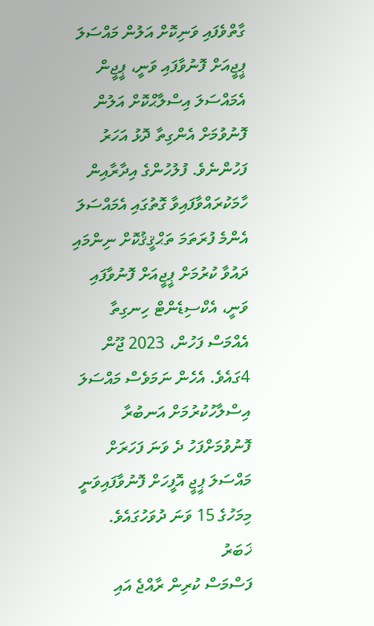ގާތްވެފައި ވަނިކޮށް އަލުން މައްސަލަ ޕީޖީއަށް ފޮނުވާފައި ވަނީ، ޕީޖީން އެމައްސަލަ އިސްލާޙްކޮށް އަލުން ފޮނުވުމަށް އެންގިތާ ދޮޅު އަހަރު ފަހުންނެވެ. ފުލުހުންގެ އިދާރާއިން ހާމަކުރައްވާފައިވާ ގޮތުގައި އެމައްސަލަ އެންމެ ފުރަތަމަ ތަޙްޤީޤުކޮށް ނިންމައި ދައުވާ ކުރުމަށް ޕީޖީއަށް ފޮނުވާފައި ވަނީ، އެކްސިޑެންޓް ހިނގިތާ އެއްމަސް ފަހުން، 2023 ޖޫން 4ގައެވެ. އެހެން ނަމަވެސް މައްސަލަ އިސްލާހުކުރުމަށް އަނބުރާ ފޮނުވުމަށްފަހު ދެ ވަނަ ފަހަރަށް މައްސަލަ ޕީޖީ އޮފީހަށް ފޮނުވާފައިވަނީ މިމަހުގެ 15 ވަނަ ދުވަހުގައެވެ.
ޚަބަރު
ފަސްމަސް ކުރިން ރާއްޖެ އައި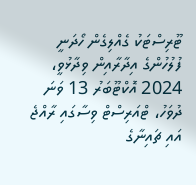ޓޫރިސްޓަކު ގެއްލިގެން ހޯދަނީ
ފުލުހުންގެ އިދާރާއިން ވިދާޅުވީ، 2024 އޮކްޓޫބަރު 13 ވަނަ ދުވަހު، ޓްއަރިސްޓް ވިސާގައި ރާއްޖެ އައި ޗައިނާގެ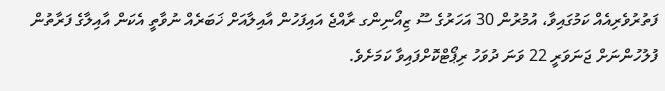ފަތުރުވެރިއެއް ކަމުގައިވާ، އުމުރުން 30 އަހަރުގެ ސޫ ޒިއޯނިންގ ރާއްޖެ އައިފަހުން އާއިލާއަށް ޚަބަރެއް ނުވާތީ އެކަން އާއިލާގެ ފަރާތުން ފުލުހުންނަށް ޖަނަވަރީ 22 ވަނަ ދުވަހު ރިޕޯޓްކޮށްފައިވާ ކަމަށެވެ.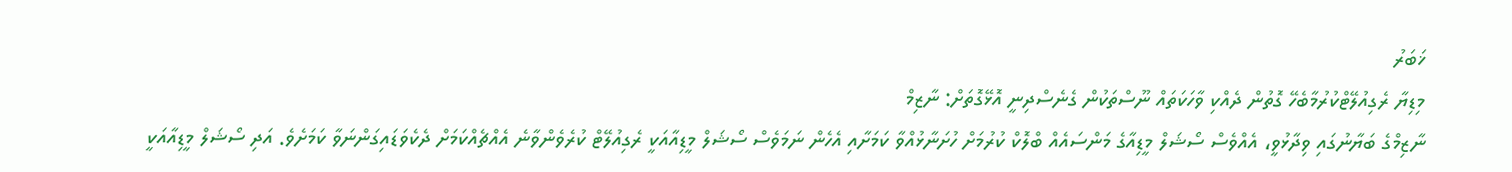ޚަބަރު
މިޑިޔާ ރެގިއުލޭޓްކުރުމާބެހޭ ގޮތުން ދެއްކި ވާހަކަތައް ނޫސްތަކުން ގެނެސްދިނީ އޮޅޭގޮތަށް: ނާޒިމް
ނާޒިމްގެ ބަޔާނުގައި ވިދާޅުވީ، އެއްވެސް ސޯޝަލް މީޑިއާގެ މަންސައެއް ބްލޮކް ކުރުމަށް ހުށަނާޅުއްވާ ކަމަށާއި އެހެން ނަމަވެސް ސޯޝަލް މީޑިއާއަކީ ރެގިއުލޭޓް ކުރެވެންވާނެ އެއްޗެއްކަމަށް ދެކެވަޑައިގަންނަވާ ކަމަށެވެ. އަދި ސޯޝަލް މީޑިއާއަކީ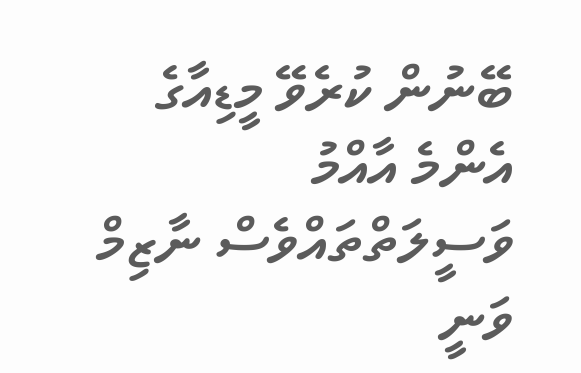ބޭނުން ކުރެވޭ މީޑިއާގެ އެންމެ އާއްމު ވަސީލަތްތައްވެސް ނާޒިމް ވަނީ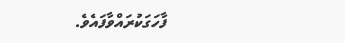ފާހަގަކުރައްވާފައެވެ.